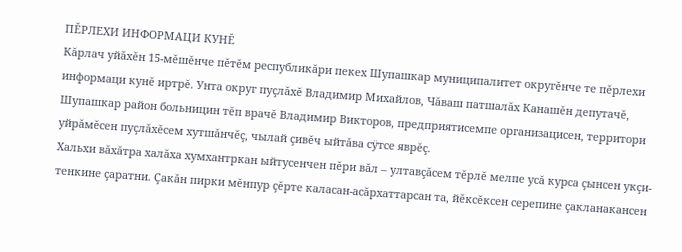ПĔРЛЕХИ ИНФОРМАЦИ КУНĔ
Кăрлач уйăхĕн 15-мĕшĕнче пĕтĕм республикăри пекех Шупашкар муниципалитет округĕнче те пĕрлехи информаци кунĕ иртрĕ. Унта округ пуçлăхĕ Владимир Михайлов, Чăваш патшалăх Канашĕн депутачĕ, Шупашкар район больницин тĕп врачĕ Владимир Викторов, предприятисемпе организацисен, территори уйрăмĕсен пуçлăхĕсем хутшăнчĕç, чылай çивĕч ыйтăва сÿтсе яврĕç.
Хальхи вăхăтра халăха хумхантркан ыйтусенчен пĕри вăл – ултавçăсем тĕрлĕ мелпе усă курса çынсен укçи-тенкине çаратни. Çакăн пирки мĕнпур çĕрте каласан-асăрхаттарсан та, йĕксĕксен серепине çакланакансен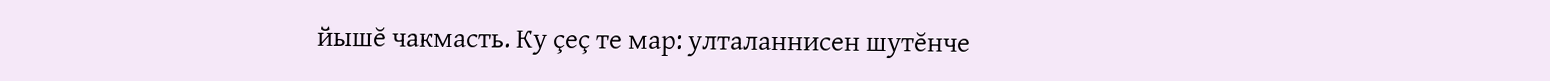йышĕ чакмасть. Ку çеç те мар: улталаннисен шутĕнче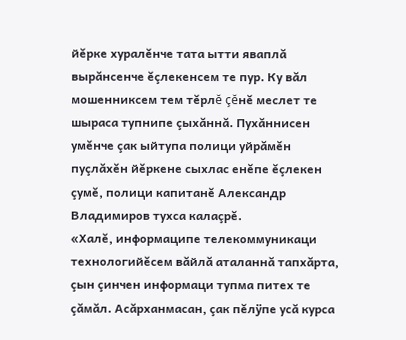йĕрке хуралĕнче тата ытти яваплă вырăнсенче ĕçлекенсем те пур. Ку вăл мошенниксем тем тĕрлĕ çĕнĕ меслет те шыраса тупнипе çыхăннă. Пухăннисен умĕнче çак ыйтупа полици уйрăмĕн пуçлăхĕн йĕркене сыхлас енĕпе ĕçлекен çумĕ, полици капитанĕ Александр Владимиров тухса калаçрĕ.
«Халĕ, информаципе телекоммуникаци технологийĕсем вăйлă аталаннă тапхăрта, çын çинчен информаци тупма питех те çăмăл. Асăрханмасан, çак пĕлÿпе усă курса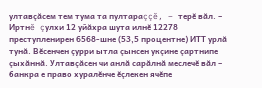ултавçăсем тем тума та пултараççĕ, – терĕ вăл. – Иртнĕ çулхи 12 уйăхра шута илнĕ 12278 преступленирен 6568-шне (53,5 процентне) ИТТ урлă тунă. Вĕсенчен çурри ытла çынсен укçине çартнипе çыхăннă. Ултавçăсен чи анлă сарăлнă меслечĕ вăл – банкра е право хуралĕнче ĕçлекен ячĕпе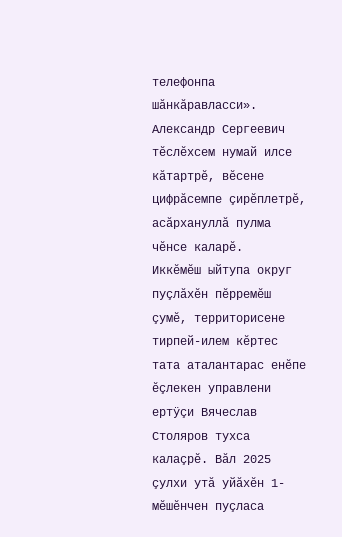телефонпа шăнкăравласси». Александр Сергеевич тĕслĕхсем нумай илсе кăтартрĕ, вĕсене цифрăсемпе çирĕплетрĕ, асăрхануллă пулма чĕнсе каларĕ.
Иккĕмĕш ыйтупа округ пуçлăхĕн пĕрремĕш çумĕ, территорисене тирпей-илем кĕртес тата аталантарас енĕпе ĕçлекен управлени ертÿçи Вячеслав Столяров тухса калаçрĕ. Вăл 2025 çулхи утă уйăхĕн 1-мĕшĕнчен пуçласа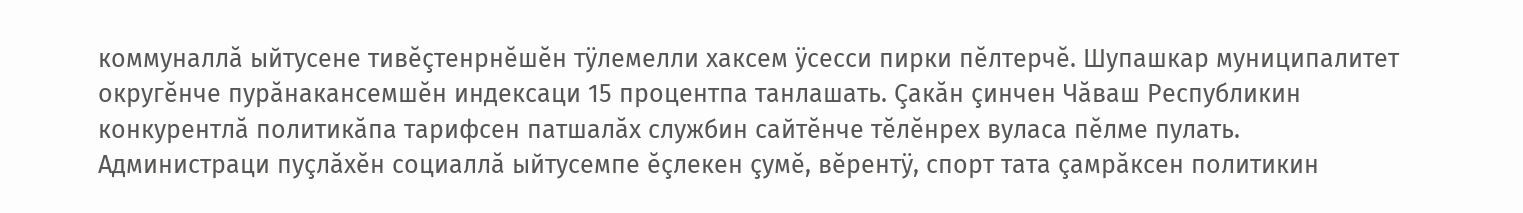коммуналлă ыйтусене тивĕçтенрнĕшĕн тÿлемелли хаксем ÿсесси пирки пĕлтерчĕ. Шупашкар муниципалитет округĕнче пурăнакансемшĕн индексаци 15 процентпа танлашать. Çакăн çинчен Чăваш Республикин конкурентлă политикăпа тарифсен патшалăх службин сайтĕнче тĕлĕнрех вуласа пĕлме пулать.
Администраци пуçлăхĕн социаллă ыйтусемпе ĕçлекен çумĕ, вĕрентÿ, спорт тата çамрăксен политикин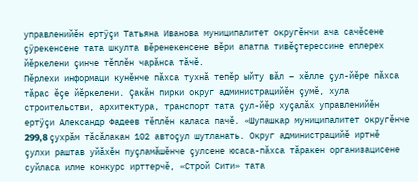управленийĕн ертÿçи Татьяна Иванова муниципалитет округĕнчи ача сачĕсене çÿрекенсене тата шкулта вĕренекенсене вĕри апатпа тивĕçтерессине еплерех йĕркелени çинче тĕплĕн чарăнса тăчĕ.
Пĕрлехи информаци кунĕнче пăхса тухнă тепĕр ыйту вăл – хĕлле çул-йĕре пăхса тăрас ĕçе йĕркелени. Çакăн пирки округ администрацийĕн çумĕ, хула строительстви, архитектура, транспорт тата çул-йĕр хуçалăх управленийĕн ертÿçи Александр Фадеев тĕплĕн каласа пачĕ. «Шупашкар муниципалитет округĕнче 299,8 çухрăм тăсăлакан 102 автоçул шутланать. Округ администрацийĕ иртнĕ çулхи раштав уйăхĕн пуçламăшĕнче çулсене юсаса-пăхса тăракен организацисене суйласа илме конкурс ирттерчĕ, «Строй Сити» тата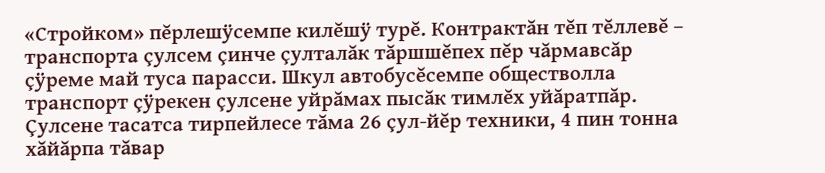«Стройком» пĕрлешÿсемпе килĕшÿ турĕ. Контрактăн тĕп тĕллевĕ – транспорта çулсем çинче çулталăк тăршшĕпех пĕр чăрмавсăр çÿреме май туса парасси. Шкул автобусĕсемпе обществолла транспорт çÿрекен çулсене уйрăмах пысăк тимлĕх уйăратпăр. Çулсене тасатса тирпейлесе тăма 26 çул-йĕр техники, 4 пин тонна хăйăрпа тăвар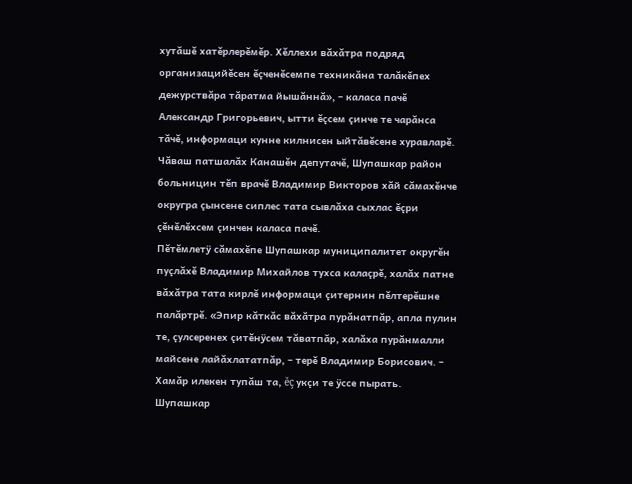хутăшĕ хатĕрлерĕмĕр. Хĕллехи вăхăтра подряд организацийĕсен ĕçченĕсемпе техникăна талăкĕпех дежурствăра тăратма йышăннă», – каласа пачĕ Александр Григорьевич, ытти ĕçсем çинче те чарăнса тăчĕ, информаци кунне килнисен ыйтăвĕсене хуравларĕ.
Чăваш патшалăх Канашĕн депутачĕ, Шупашкар район больницин тĕп врачĕ Владимир Викторов хăй сăмахĕнче округра çынсене сиплес тата сывлăха сыхлас ĕçри çĕнĕлĕхсем çинчен каласа пачĕ.
Пĕтĕмлетÿ сăмахĕпе Шупашкар муниципалитет округĕн пуçлăхĕ Владимир Михайлов тухса калаçрĕ, халăх патне вăхăтра тата кирлĕ информаци çитернин пĕлтерĕшне палăртрĕ. «Эпир кăткăс вăхăтра пурăнатпăр, апла пулин те, çулсеренех çитĕнÿсем тăватпăр, халăха пурăнмалли майсене лайăхлататпăр, – терĕ Владимир Борисович. – Хамăр илекен тупăш та, ĕç укçи те ÿссе пырать. Шупашкар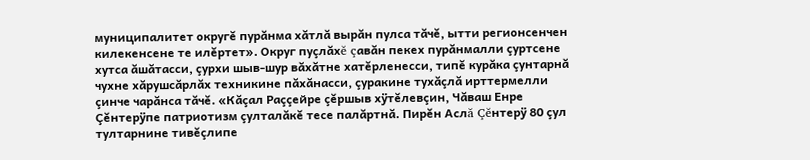муниципалитет округĕ пурăнма хăтлă вырăн пулса тăчĕ, ытти регионсенчен килекенсене те илĕртет». Округ пуçлăхĕ çавăн пекех пурăнмалли çуртсене хутса ăшăтасси, çурхи шыв-шур вăхăтне хатĕрленесси, типĕ курăка çунтарнă чухне хăрушсăрлăх техникине пăхăнасси, çуракине тухăçлă ирттермелли çинче чарăнса тăчĕ. «Кăçал Раççейре çĕршыв хÿтĕлевçин, Чăваш Енре Çĕнтерÿпе патриотизм çулталăкĕ тесе палăртнă. Пирĕн Аслă Çĕнтерÿ 80 çул тултарнине тивĕçлипе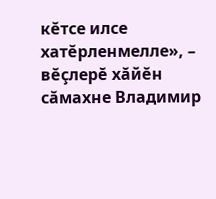кĕтсе илсе хатĕрленмелле», – вĕçлерĕ хăйĕн сăмахне Владимир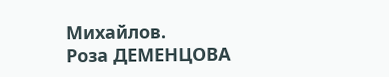Михайлов.
Роза ДЕМЕНЦОВА